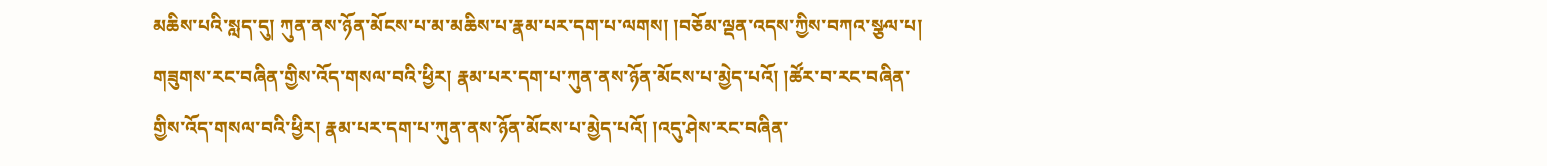མཆིས་པའི་སླད་དུ། ཀུན་ནས་ཉོན་མོངས་པ་མ་མཆིས་པ་རྣམ་པར་དག་པ་ལགས། །བཅོམ་ལྡན་འདས་ཀྱིས་བཀའ་སྩལ་པ། གཟུགས་རང་བཞིན་གྱིས་འོད་གསལ་བའི་ཕྱིར། རྣམ་པར་དག་པ་ཀུན་ནས་ཉོན་མོངས་པ་མྱེད་པའོ། །ཚོར་བ་རང་བཞིན་གྱིས་འོད་གསལ་བའི་ཕྱིར། རྣམ་པར་དག་པ་ཀུན་ནས་ཉོན་མོངས་པ་མྱེད་པའོ། །འདུ་ཤེས་རང་བཞིན་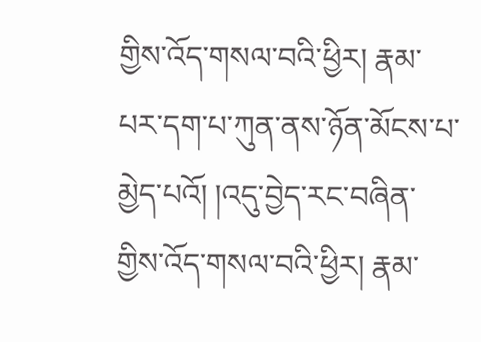གྱིས་འོད་གསལ་བའི་ཕྱིར། རྣམ་པར་དག་པ་ཀུན་ནས་ཉོན་མོངས་པ་མྱེད་པའོ། །འདུ་བྱེད་རང་བཞིན་གྱིས་འོད་གསལ་བའི་ཕྱིར། རྣམ་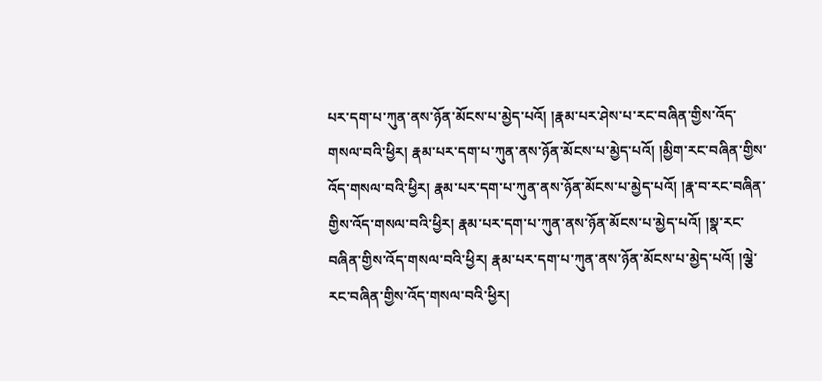པར་དག་པ་ཀུན་ནས་ཉོན་མོངས་པ་མྱེད་པའོ། །རྣམ་པར་ཤེས་པ་རང་བཞིན་གྱིས་འོད་གསལ་བའི་ཕྱིར། རྣམ་པར་དག་པ་ཀུན་ནས་ཉོན་མོངས་པ་མྱེད་པའོ། །མྱིག་རང་བཞིན་གྱིས་འོད་གསལ་བའི་ཕྱིར། རྣམ་པར་དག་པ་ཀུན་ནས་ཉོན་མོངས་པ་མྱེད་པའོ། །རྣ་བ་རང་བཞིན་གྱིས་འོད་གསལ་བའི་ཕྱིར། རྣམ་པར་དག་པ་ཀུན་ནས་ཉོན་མོངས་པ་མྱེད་པའོ། །སྣ་རང་བཞིན་གྱིས་འོད་གསལ་བའི་ཕྱིར། རྣམ་པར་དག་པ་ཀུན་ནས་ཉོན་མོངས་པ་མྱེད་པའོ། །ལྕེ་རང་བཞིན་གྱིས་འོད་གསལ་བའི་ཕྱིར།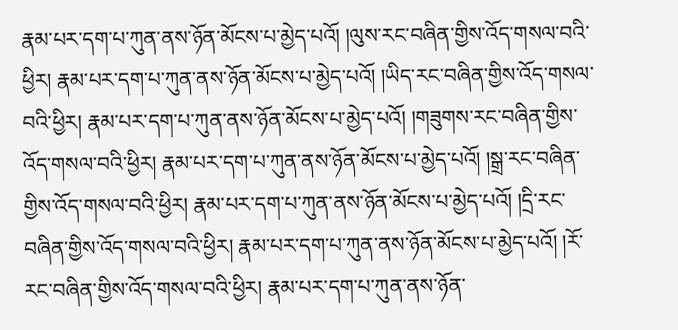རྣམ་པར་དག་པ་ཀུན་ནས་ཉོན་མོངས་པ་མྱེད་པའོ། །ལུས་རང་བཞིན་གྱིས་འོད་གསལ་བའི་ཕྱིར། རྣམ་པར་དག་པ་ཀུན་ནས་ཉོན་མོངས་པ་མྱེད་པའོ། །ཡིད་རང་བཞིན་གྱིས་འོད་གསལ་བའི་ཕྱིར། རྣམ་པར་དག་པ་ཀུན་ནས་ཉོན་མོངས་པ་མྱེད་པའོ། །གཟུགས་རང་བཞིན་གྱིས་འོད་གསལ་བའི་ཕྱིར། རྣམ་པར་དག་པ་ཀུན་ནས་ཉོན་མོངས་པ་མྱེད་པའོ། །སྒྲ་རང་བཞིན་གྱིས་འོད་གསལ་བའི་ཕྱིར། རྣམ་པར་དག་པ་ཀུན་ནས་ཉོན་མོངས་པ་མྱེད་པའོ། །དྲི་རང་བཞིན་གྱིས་འོད་གསལ་བའི་ཕྱིར། རྣམ་པར་དག་པ་ཀུན་ནས་ཉོན་མོངས་པ་མྱེད་པའོ། །རོ་རང་བཞིན་གྱིས་འོད་གསལ་བའི་ཕྱིར། རྣམ་པར་དག་པ་ཀུན་ནས་ཉོན་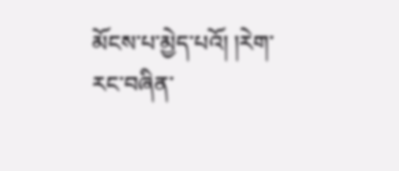མོངས་པ་མྱེད་པའོ། །རེག་རང་བཞིན་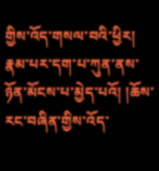གྱིས་འོད་གསལ་བའི་ཕྱིར། རྣམ་པར་དག་པ་ཀུན་ནས་ཉོན་མོངས་པ་མྱེད་པའོ། །ཆོས་རང་བཞིན་གྱིས་འོད་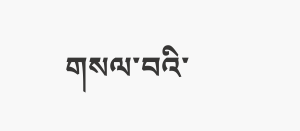གསལ་བའི་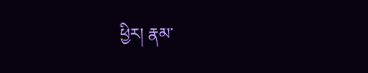ཕྱིར། རྣམ་